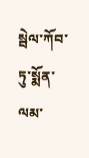སྦེལ་ཀོབ་ཏུ་སྨོན་ལམ་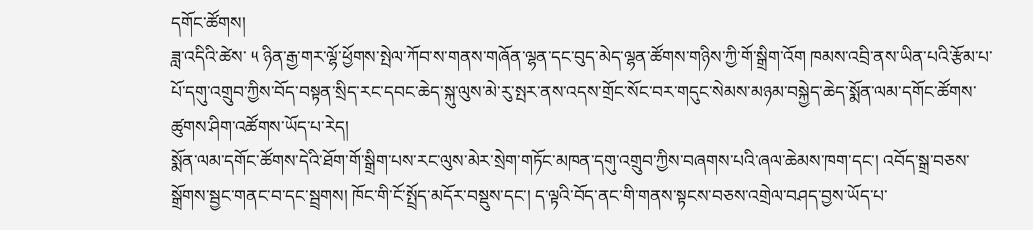དགོང་ཚོགས།
ཟླ་འདིའི་ཚེས་ ༥ ཉིན་རྒྱ་གར་ལྷོ་ཕྱོགས་སྤེལ་ཀོབ་ས་གནས་གཞོན་ལྷན་དང་བུད་མེད་ལྷན་ཚོགས་གཉིས་ཀྱི་གོ་སྒྲིག་འོག ཁམས་འབྲི་ནས་ཡིན་པའི་རྩོམ་པ་པོ་དགུ་འགྲུབ་ཀྱིས་བོད་བསྟན་སྲིད་རང་དབང་ཆེད་སྐུ་ལུས་མེ་རུ་སྤར་ནས་འདས་གྲོང་སོང་བར་གདུང་སེམས་མཉམ་བསྐྱེད་ཆེད་སྨོན་ལམ་དགོང་ཚོགས་ཚུགས་ཤིག་འཚོགས་ཡོད་པ་རེད།
སྨོན་ལམ་དགོང་ཚོགས་དེའི་ཐོག་གོ་སྒྲིག་པས་རང་ལུས་མེར་སྲེག་གཏོང་མཁན་དགུ་འགྲུབ་ཀྱིས་བཞགས་པའི་ཞལ་ཆེམས་ཁག་དང་། འབོད་སྒྲ་བཅས་སྒྲོགས་སྦྱང་གནང་བ་དང་སྦྲགས། ཁོང་གི་ངོ་སྤྲོད་མདོར་བསྡུས་དང་། ད་ལྟའི་བོད་ནང་གི་གནས་སྟངས་བཅས་འགྲེལ་བཤད་བྱས་ཡོད་པ་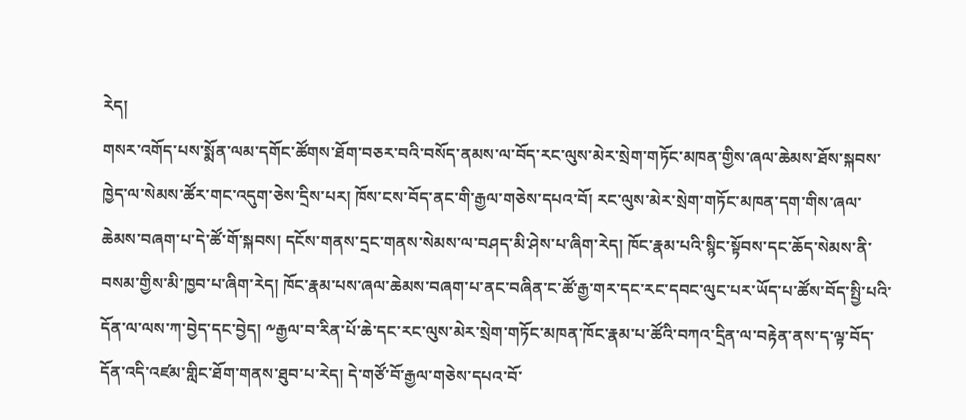རེད།
གསར་འགོད་པས་སྨོན་ལམ་དགོང་ཚོགས་ཐོག་བཅར་བའི་བསོད་ནམས་ལ་བོད་རང་ལུས་མེར་སྲེག་གཏོང་མཁན་གྱིས་ཞལ་ཆེམས་ཐོས་སྐབས་ཁྱེད་ལ་སེམས་ཚོར་གང་འདུག་ཅེས་དྲིས་པར། ཁོས་ངས་བོད་ནང་གི་རྒྱལ་གཅེས་དཔའ་བོ། རང་ལུས་མེར་སྲེག་གཏོང་མཁན་དག་གིས་ཞལ་ཆེམས་བཞག་པ་དེ་ཚོ་གོ་སྐབས། དངོས་གནས་དྲང་གནས་སེམས་ལ་བཤད་མི་ཤེས་པ་ཞིག་རེད། ཁོང་རྣམ་པའི་སྙིང་སྟོབས་དང་ཆོད་སེམས་ནི་བསམ་གྱིས་མི་ཁྱབ་པ་ཞིག་རེད། ཁོང་རྣམ་པས་ཞལ་ཆེམས་བཞག་པ་ནང་བཞིན་ང་ཚོ་རྒྱ་གར་དང་རང་དབང་ལུང་པར་ཡོད་པ་ཚོས་བོད་སྤྱི་པའི་དོན་ལ་ལས་ཀ་བྱེད་དང་བྱེད། ༸རྒྱལ་བ་རིན་པོ་ཆེ་དང་རང་ལུས་མེར་སྲེག་གཏོང་མཁན་ཁོང་རྣམ་པ་ཚོའི་བཀའ་དྲིན་ལ་བརྟེན་ནས་ད་ལྟ་བོད་དོན་འདི་འཛམ་གླིང་ཐོག་གནས་ཐུབ་པ་རེད། དེ་གཙོ་བོ་རྒྱལ་གཅེས་དཔའ་བོ་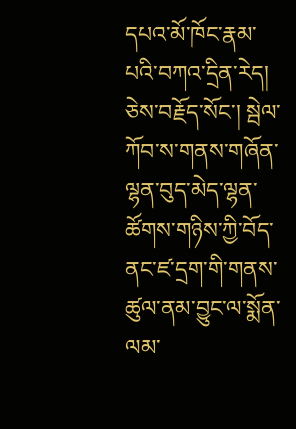དཔའ་མོ་ཁོང་རྣམ་པའི་བཀའ་དྲིན་རེད། ཅེས་བརྗོད་སོང་། སྦེལ་ཀོབ་ས་གནས་གཞོན་ལྷན་བུད་མེད་ལྷན་ཚོགས་གཉིས་ཀྱི་བོད་ནང་ཛ་དྲག་གི་གནས་ཚུལ་ནམ་བྱུང་ལ་སྨོན་ལམ་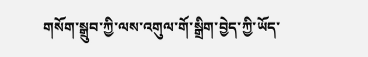གསོག་སྒྲུབ་ཀྱི་ལས་འགུལ་གོ་སྒྲིག་བྱེད་ཀྱི་ཡོད་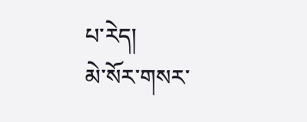པ་རེད།
མེ་སོར་གསར་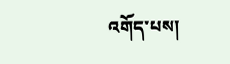འགོད་པས།